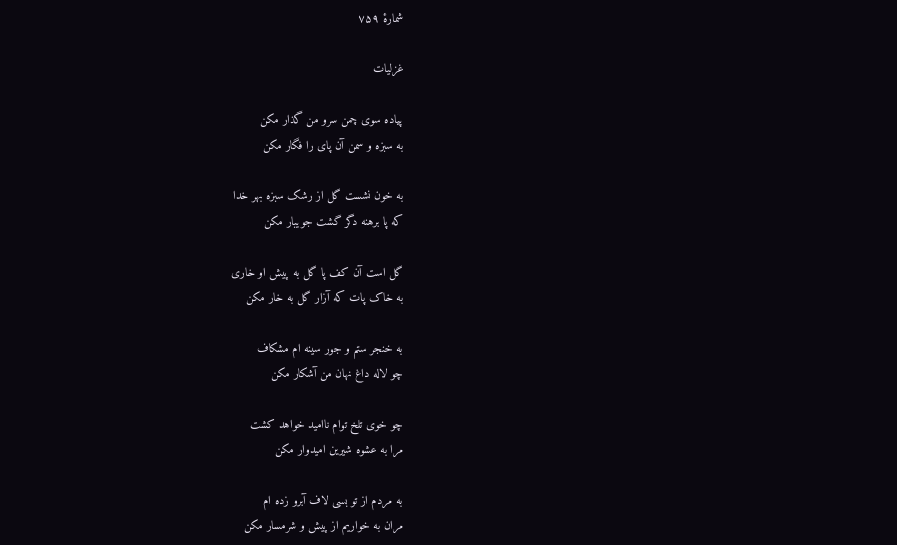شمارهٔ ۷۵۹

غزلیات

پیاده سوی چمن سرو من گذار مکن
به سبزه و سمن آن پای را فگار مکن

به خون نشست گل از رشک سبزه بهر خدا
که پا برهنه دگر گشت جویبار مکن

گل است آن کف پا گل به پیش او خاری
به خاک پات که آزار گل به خار مکن

به خنجر ستم و جور سینه ام مشکاف
چو لاله داغ نهان من آشکار مکن

چو خوی تلخ توام ناامید خواهد کشت
مرا به عشوه شیرین امیدوار مکن

به مردم از تو بسی لاف آبرو زده ام
مران به خواریم از پیش و شرمسار مکن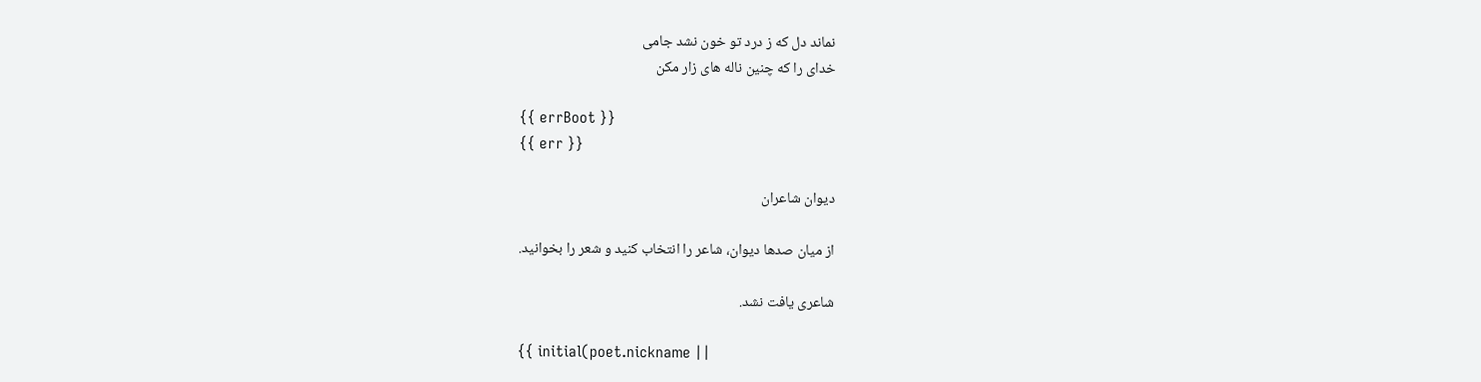نماند دل که ز درد تو خون نشد جامی
خدای را که چنین ناله های زار مکن

{{ errBoot }}
{{ err }}

دیوان شاعران

از میان صدها دیوان، شاعر را انتخاب کنید و شعر را بخوانید.

شاعری یافت نشد.

{{ initial(poet.nickname ||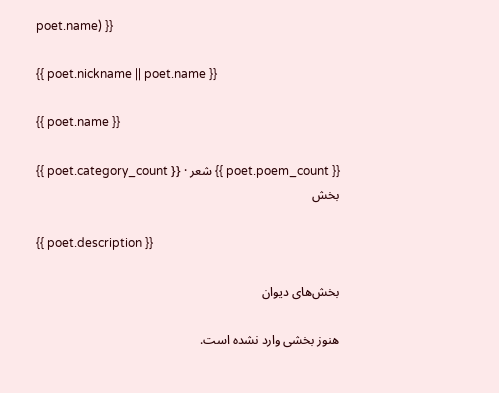poet.name) }}

{{ poet.nickname || poet.name }}

{{ poet.name }}

{{ poet.poem_count }} شعر · {{ poet.category_count }} بخش

{{ poet.description }}

بخش‌های دیوان

هنوز بخشی وارد نشده است.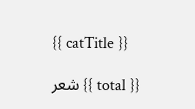{{ catTitle }}

{{ total }} شعر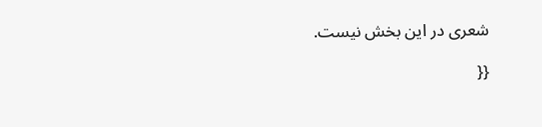شعری در این بخش نیست.

{{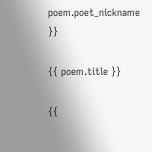poem.poet_nickname }}

{{ poem.title }}

{{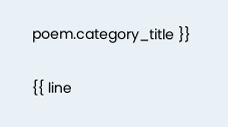poem.category_title }}

{{ line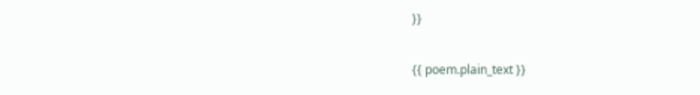}}

{{ poem.plain_text }}